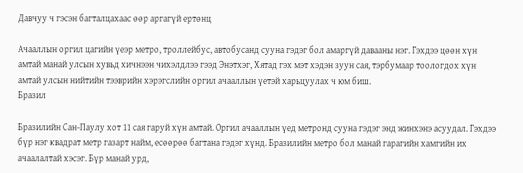Давчуу ч гэсэн багталцахаас өөр аргагүй ертөнц

Ачааллын оргил цагийн үеэр метро, троллейбус, автобусанд сууна гэдэг бол амаргүй давааны нэг. Гэхдээ цөөн хүн амтай манай улсын хувьд хичнээн чихэлдлээ гээд Энэтхэг, Хятад гэх мэт хэдэн зуун сая, тэрбумаар тоологдох хүн амтай улсын нийтийн тээврийн хэрэгслийн оргил ачааллын үетэй харьцуулах ч юм биш.
Бразил

Бразилийн Сан-Паулу хот 11 сая гаруй хүн амтай. Оргил ачааллын үед метронд сууна гэдэг энд жинхэнэ асуудал. Гэхдээ бүр нэг квадрат метр газарт найм, есөөрөө багтана гэдэг хүнд. Бразилийн метро бол манай гарагийн хамгийн их ачаалалтай хэсэг. Бүр манай урд,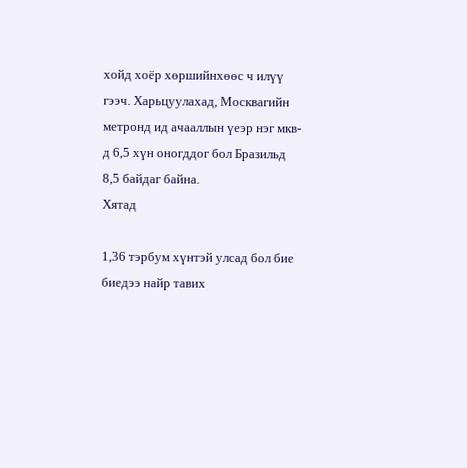хойд хоёр хөршийнхөөс ч илүү гээч. Харьцуулахад, Москвагийн метронд ид ачааллын үеэр нэг мкв-д 6,5 хүн оногддог бол Бразильд 8,5 байдаг байна.
Хятад

1,36 тэрбум хүнтэй улсад бол бие биедээ найр тавих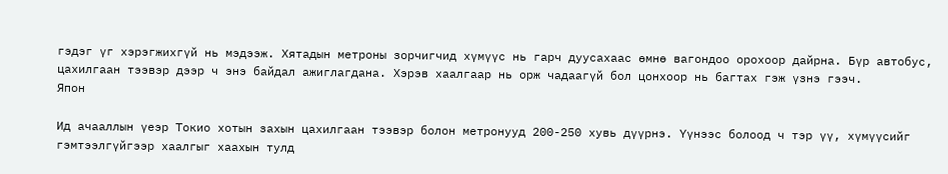гэдэг үг хэрэгжихгүй нь мэдээж. Хятадын метроны зорчигчид хүмүүс нь гарч дуусахаас өмнө вагондоо орохоор дайрна. Бүр автобус, цахилгаан тээвэр дээр ч энэ байдал ажиглагдана. Хэрэв хаалгаар нь орж чадаагүй бол цонхоор нь багтах гэж үзнэ гээч.
Япон

Ид ачааллын үеэр Токио хотын захын цахилгаан тээвэр болон метронууд 200-250 хувь дүүрнэ. Үүнээс болоод ч тэр үү, хүмүүсийг гэмтээлгүйгээр хаалгыг хаахын тулд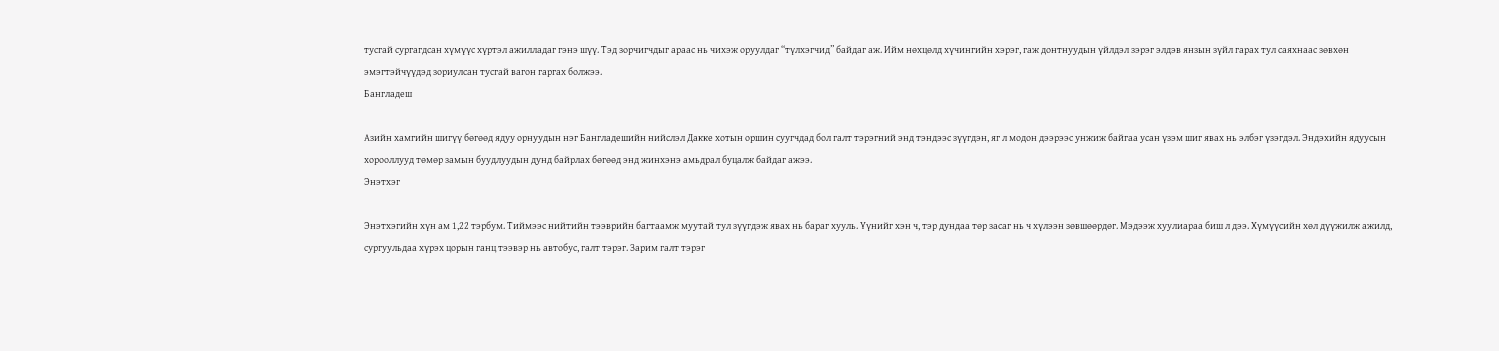тусгай сургагдсан хүмүүс хүртэл ажилладаг гэнэ шүү. Тэд зорчигчдыг араас нь чихэж оруулдаг “түлхэгчид” байдаг аж. Ийм нөхцөлд хүчингийн хэрэг, гаж донтнуудын үйлдэл зэрэг элдэв янзын зүйл гарах тул саяхнаас зөвхөн эмэгтэйчүүдэд зориулсан тусгай вагон гаргах болжээ.
Бангладеш

Азийн хамгийн шигүү бөгөөд ядуу орнуудын нэг Бангладешийн нийслэл Дакке хотын оршин суугчдад бол галт тэрэгний энд тэндээс зүүгдэн, яг л модон дээрээс унжиж байгаа усан үзэм шиг явах нь элбэг үзэгдэл. Эндэхийн ядуусын хорооллууд төмөр замын буудлуудын дунд байрлах бөгөөд энд жинхэнэ амьдрал буцалж байдаг ажээ.
Энэтхэг

Энэтхэгийн хүн ам 1,22 тэрбум. Тиймээс нийтийн тээврийн багтаамж муутай тул зүүгдэж явах нь бараг хууль. Үүнийг хэн ч, тэр дундаа төр засаг нь ч хүлээн зөвшөөрдөг. Мэдээж хуулиараа биш л дээ. Хүмүүсийн хөл дүүжилж ажилд, сургуульдаа хүрэх цорын ганц тээвэр нь автобус, галт тэрэг. Зарим галт тэрэг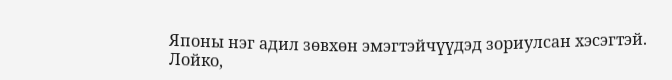Японы нэг адил зөвхөн эмэгтэйчүүдэд зориулсан хэсэгтэй.
Лойко,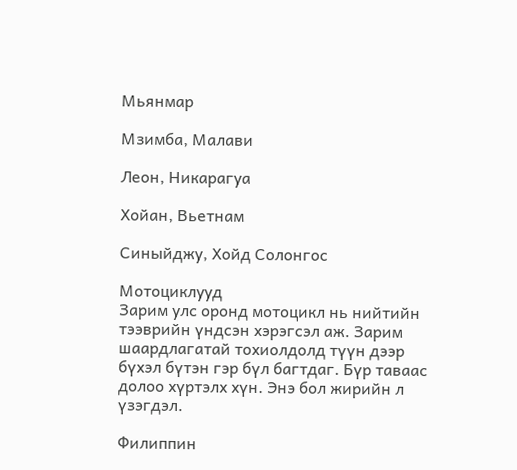Мьянмар

Мзимба, Малави

Леон, Никарагуа

Хойан, Вьетнам

Синыйджу, Хойд Солонгос

Мотоциклууд
Зарим улс оронд мотоцикл нь нийтийн тээврийн үндсэн хэрэгсэл аж. Зарим шаардлагатай тохиолдолд түүн дээр бүхэл бүтэн гэр бүл багтдаг. Бүр таваас долоо хүртэлх хүн. Энэ бол жирийн л үзэгдэл.

Филиппин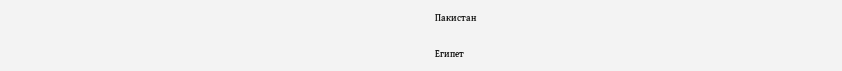Пакистан

Египет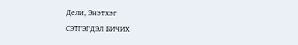Дели, Энэтхэг
СЭТГЭГДЭЛ БИЧИХ